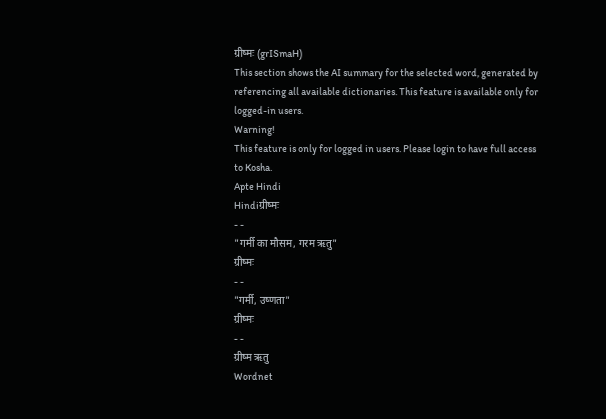ग्रीष्मः (grISmaH)
This section shows the AI summary for the selected word, generated by referencing all available dictionaries. This feature is available only for logged-in users.
Warning!
This feature is only for logged in users. Please login to have full access to Kosha.
Apte Hindi
Hindiग्रीष्मः
- -
"गर्मी का मौसम, गरम ऋतु"
ग्रीष्मः
- -
"गर्मी, उष्णता"
ग्रीष्मः
- -
ग्रीष्म ऋतु
Wordnet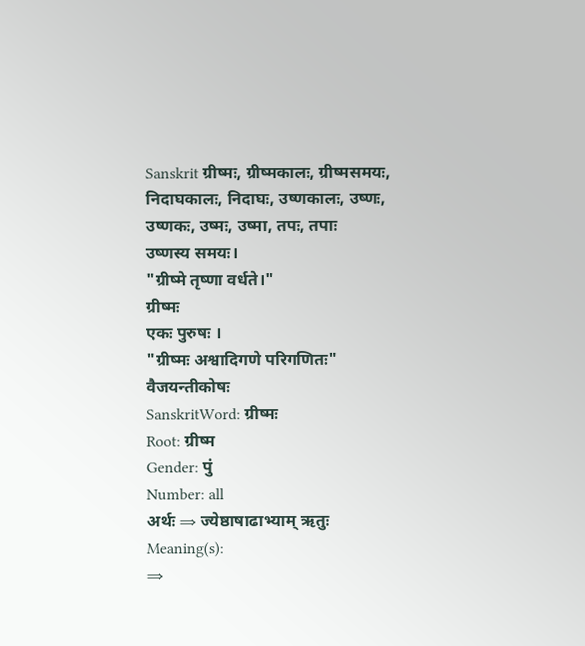Sanskrit ग्रीष्मः, ग्रीष्मकालः, ग्रीष्मसमयः, निदाघकालः, निदाघः, उष्णकालः, उष्णः, उष्णकः, उष्मः, उष्मा, तपः, तपाः
उष्णस्य समयः।
"ग्रीष्मे तृष्णा वर्धते।"
ग्रीष्मः
एकः पुरुषः ।
"ग्रीष्मः अश्वादिगणे परिगणितः"
वैजयन्तीकोषः
SanskritWord: ग्रीष्मः
Root: ग्रीष्म
Gender: पुं
Number: all
अर्थः ⇒ ज्येष्ठाषाढाभ्याम् ऋतुः
Meaning(s):
⇒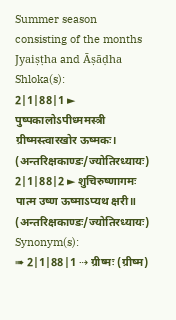Summer season consisting of the months Jyaiṣṭha and Āṣāḍha
Shloka(s):
2|1|88|1 ► पुष्पकालोऽपीध्ममस्त्री ग्रीष्मस्त्वारखोर ऊष्मकः। (अन्तरिक्षकाण्डः/ज्योतिरध्यायः)
2|1|88|2 ► शुचिरुष्णागमः पात्म उष्ण ऊष्माऽप्यथ क्षरी॥ (अन्तरिक्षकाण्डः/ज्योतिरध्यायः)
Synonym(s):
➠ 2|1|88|1 ⇢ ग्रीष्मः (ग्रीष्म)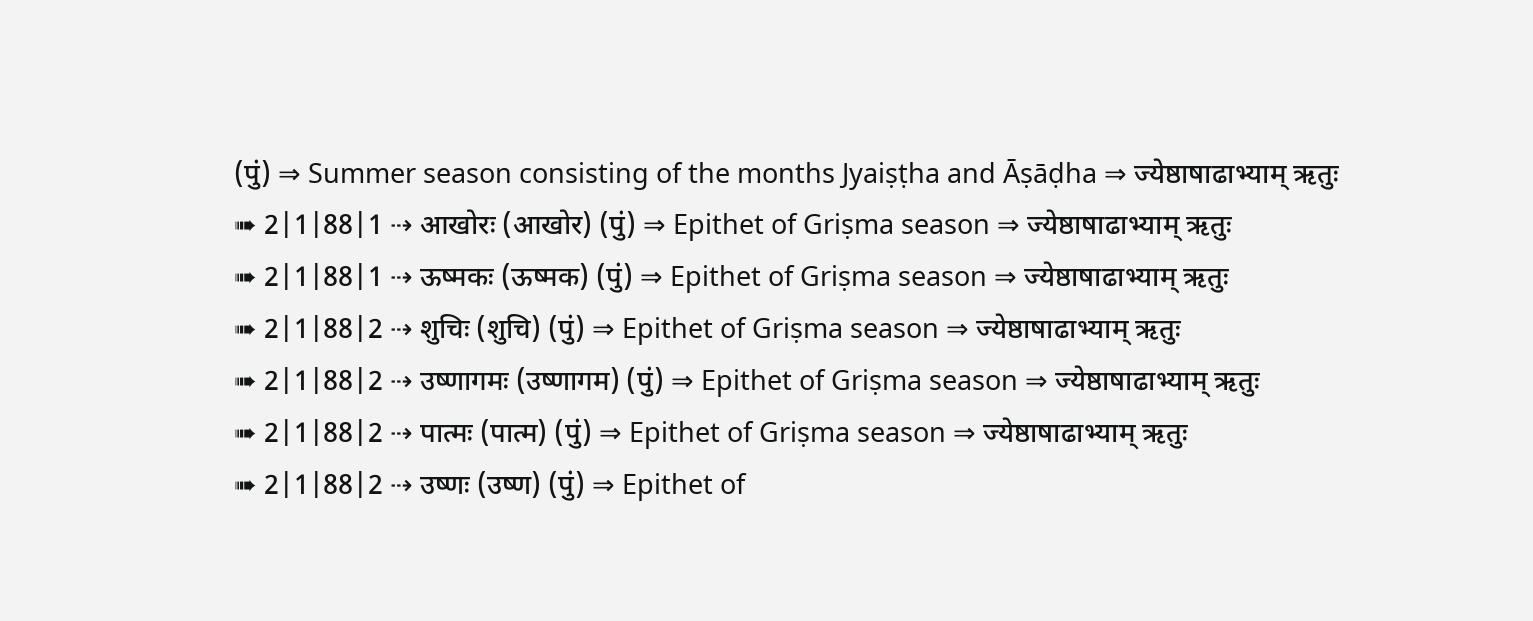(पुं) ⇒ Summer season consisting of the months Jyaiṣṭha and Āṣāḍha ⇒ ज्येष्ठाषाढाभ्याम् ऋतुः
➠ 2|1|88|1 ⇢ आखोरः (आखोर) (पुं) ⇒ Epithet of Griṣma season ⇒ ज्येष्ठाषाढाभ्याम् ऋतुः
➠ 2|1|88|1 ⇢ ऊष्मकः (ऊष्मक) (पुं) ⇒ Epithet of Griṣma season ⇒ ज्येष्ठाषाढाभ्याम् ऋतुः
➠ 2|1|88|2 ⇢ शुचिः (शुचि) (पुं) ⇒ Epithet of Griṣma season ⇒ ज्येष्ठाषाढाभ्याम् ऋतुः
➠ 2|1|88|2 ⇢ उष्णागमः (उष्णागम) (पुं) ⇒ Epithet of Griṣma season ⇒ ज्येष्ठाषाढाभ्याम् ऋतुः
➠ 2|1|88|2 ⇢ पात्मः (पात्म) (पुं) ⇒ Epithet of Griṣma season ⇒ ज्येष्ठाषाढाभ्याम् ऋतुः
➠ 2|1|88|2 ⇢ उष्णः (उष्ण) (पुं) ⇒ Epithet of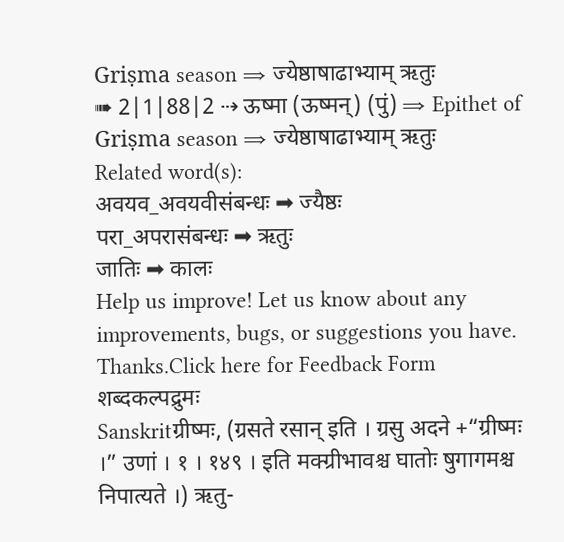Griṣma season ⇒ ज्येष्ठाषाढाभ्याम् ऋतुः
➠ 2|1|88|2 ⇢ ऊष्मा (ऊष्मन्) (पुं) ⇒ Epithet of Griṣma season ⇒ ज्येष्ठाषाढाभ्याम् ऋतुः
Related word(s):
अवयव_अवयवीसंबन्धः ➡ ज्यैष्ठः
परा_अपरासंबन्धः ➡ ऋतुः
जातिः ➡ कालः
Help us improve! Let us know about any improvements, bugs, or suggestions you have. Thanks.Click here for Feedback Form
शब्दकल्पद्रुमः
Sanskritग्रीष्मः, (ग्रसते रसान् इति । ग्रसु अदने +“ग्रीष्मः ।” उणां । १ । १४९ । इति मक्ग्रीभावश्च घातोः षुगागमश्च निपात्यते ।) ऋतु-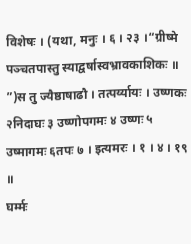विशेषः । (यथा, मनुः । ६ । २३ ।“ग्रीष्मे पञ्चतपास्तु स्याद्वर्षास्वभ्रावकाशिकः ॥
”)स तु ज्यैष्ठाषाढौ । तत्पर्य्यायः । उष्णकः २निदाघः ३ उष्णोपगमः ४ उष्णः ५ उष्मागमः ६तपः ७ । इत्यमरः । १ । ४ । १९ ॥
घर्म्मः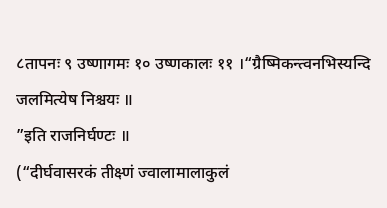८तापनः ९ उष्णागमः १० उष्णकालः ११ ।“ग्रैष्मिकन्त्वनभिस्यन्दि जलमित्येष निश्चयः ॥
”इति राजनिर्घण्टः ॥
(“दीर्घवासरकं तीक्ष्णं ज्वालामालाकुलं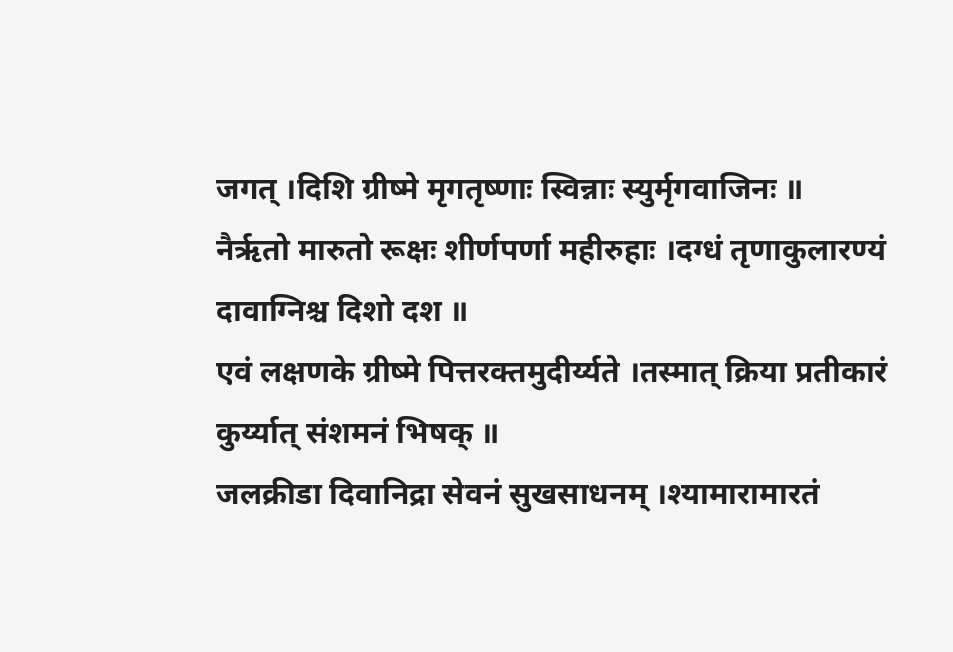जगत् ।दिशि ग्रीष्मे मृगतृष्णाः स्विन्नाः स्युर्मृगवाजिनः ॥
नैरृतो मारुतो रूक्षः शीर्णपर्णा महीरुहाः ।दग्धं तृणाकुलारण्यं दावाग्निश्च दिशो दश ॥
एवं लक्षणके ग्रीष्मे पित्तरक्तमुदीर्य्यते ।तस्मात् क्रिया प्रतीकारं कुर्य्यात् संशमनं भिषक् ॥
जलक्रीडा दिवानिद्रा सेवनं सुखसाधनम् ।श्यामारामारतं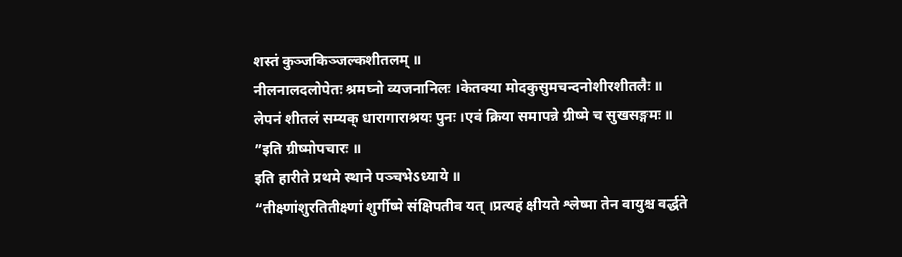शस्तं कुञ्जकिञ्जल्कशीतलम् ॥
नीलनालदलोपेतः श्रमघ्नो व्यजनानिलः ।केतक्या मोदकुसुमचन्दनोशीरशीतलैः ॥
लेपनं शीतलं सम्यक् धारागाराश्रयः पुनः ।एवं क्रिया समापन्ने ग्रीष्मे च सुखसङ्गमः ॥
”इति ग्रीष्मोपचारः ॥
इति हारीते प्रथमे स्थाने पञ्चभेऽध्याये ॥
“तीक्ष्णांशुरतितीक्ष्णां शुर्गीष्मे संक्षिपतीव यत् ।प्रत्यहं क्षीयते श्लेष्मा तेन वायुश्च वर्द्धते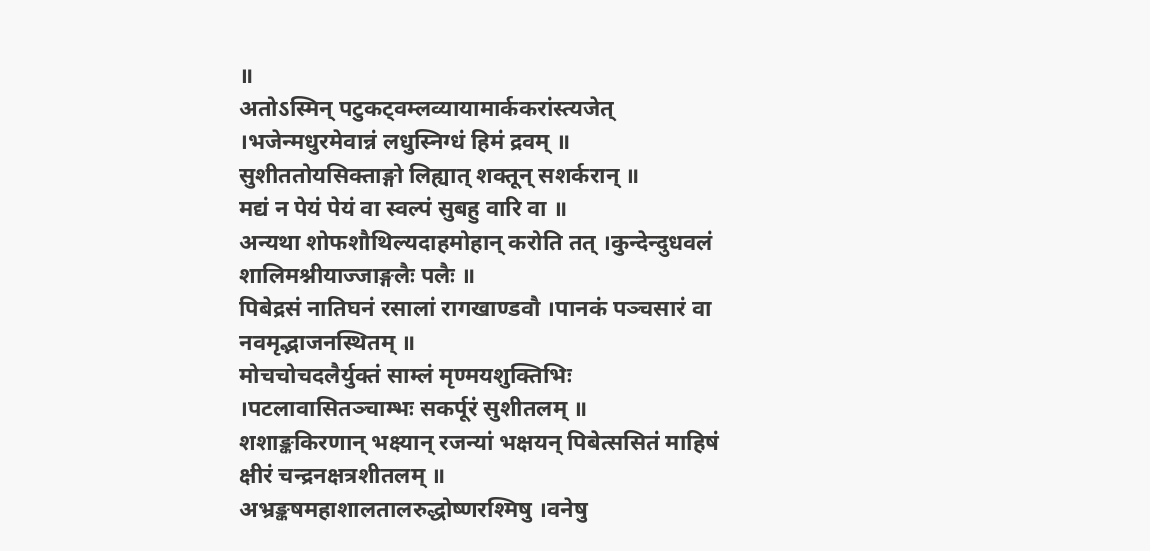॥
अतोऽस्मिन् पटुकट्वम्लव्यायामार्ककरांस्त्यजेत् ।भजेन्मधुरमेवान्नं लधुस्निग्धं हिमं द्रवम् ॥
सुशीततोयसिक्ताङ्गो लिह्यात् शक्तून् सशर्करान् ॥
मद्यं न पेयं पेयं वा स्वल्पं सुबहु वारि वा ॥
अन्यथा शोफशौथिल्यदाहमोहान् करोति तत् ।कुन्देन्दुधवलं शालिमश्नीयाज्जाङ्गलैः पलैः ॥
पिबेद्रसं नातिघनं रसालां रागखाण्डवौ ।पानकं पञ्चसारं वा नवमृद्भाजनस्थितम् ॥
मोचचोचदलैर्युक्तं साम्लं मृण्मयशुक्तिभिः ।पटलावासितञ्चाम्भः सकर्पूरं सुशीतलम् ॥
शशाङ्ककिरणान् भक्ष्यान् रजन्यां भक्षयन् पिबेत्ससितं माहिषं क्षीरं चन्द्रनक्षत्रशीतलम् ॥
अभ्रङ्कषमहाशालतालरुद्धोष्णरश्मिषु ।वनेषु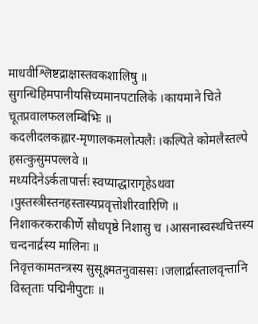माधवीश्लिष्टद्राक्षास्तवकशालिषु ॥
सुगन्धिहिमपानीयसिच्यमानपटालिके ।कायमाने चिते चूतप्रवालफललम्बिभिः ॥
कदलीदलकह्लार-मृणालकमलोत्पलैः ।कल्पिते कोमलैस्तल्पे हसत्कुसुमपल्लवे ॥
मध्यदिनेऽर्कतापार्त्तः स्वप्याद्धारागृहेऽथवा ।पुस्तस्त्रीस्तनहस्तास्यप्रवृत्तोशीरवारिणि ॥
निशाकरकराकीर्णे सौधपृष्ठे निशासु च ।आसनास्वस्थचित्तस्य चन्दनार्द्रस्य मालिनः ॥
निवृत्तकामतन्त्रस्य सुसूक्ष्मतनुवाससः ।जलार्द्रास्तालवृन्तानि विस्तृताः पद्मिनीपुटाः ॥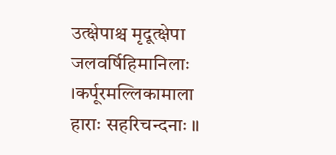उत्क्षेपाश्च मृदूत्क्षेपा जलवर्षिहिमानिलाः ।कर्पूरमल्लिकामाला हाराः सहरिचन्दनाः ॥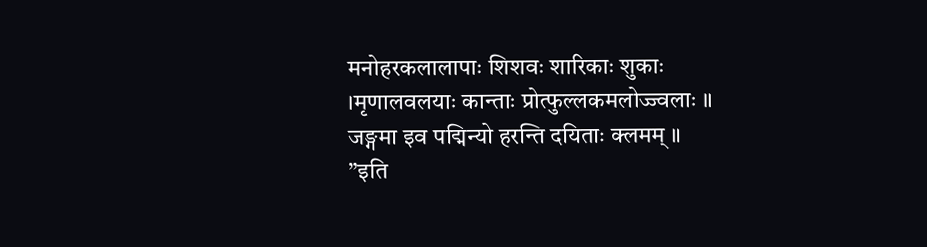मनोहरकलालापाः शिशवः शारिकाः शुकाः ।मृणालवलयाः कान्ताः प्रोत्फुल्लकमलोज्ज्वलाः ॥
जङ्गमा इव पद्मिन्यो हरन्ति दयिताः क्लमम् ॥
”इति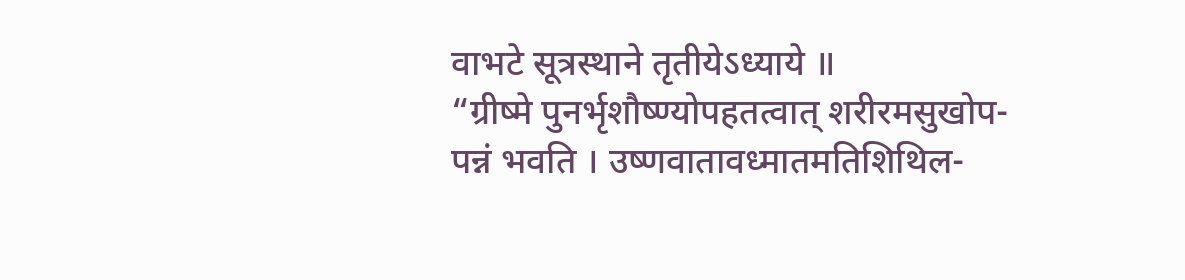वाभटे सूत्रस्थाने तृतीयेऽध्याये ॥
“ग्रीष्मे पुनर्भृशौष्ण्योपहतत्वात् शरीरमसुखोप-पन्नं भवति । उष्णवातावध्मातमतिशिथिल-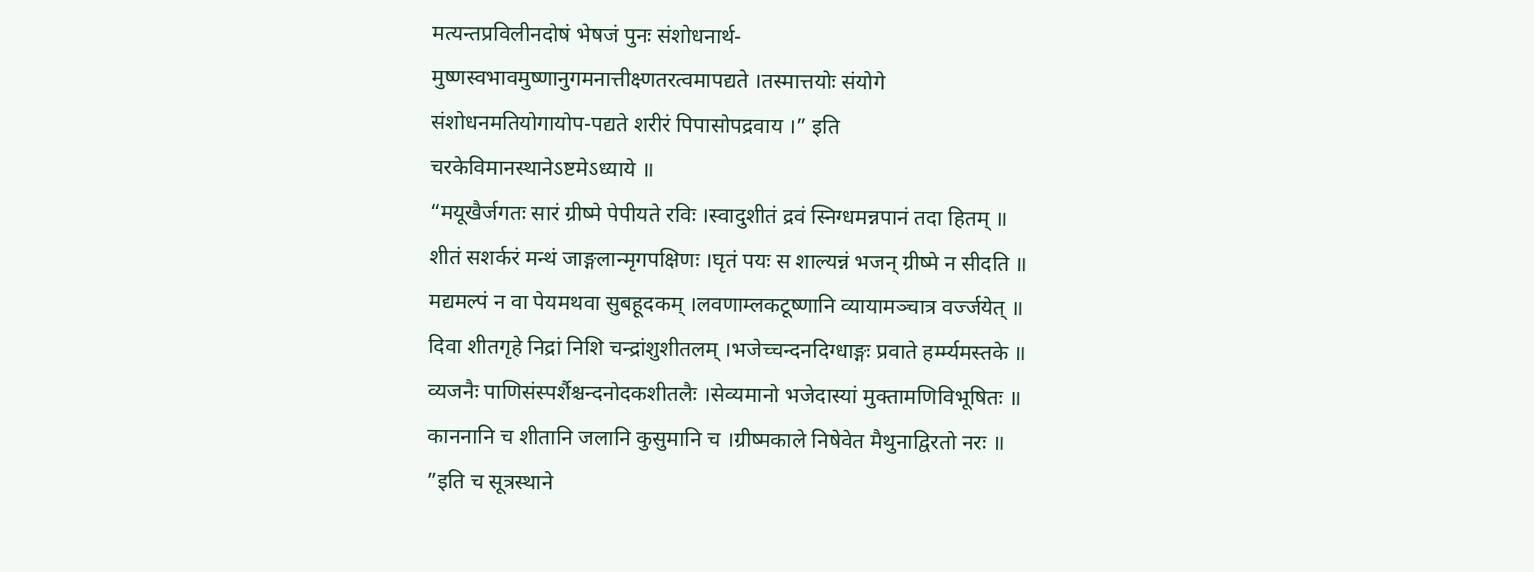मत्यन्तप्रविलीनदोषं भेषजं पुनः संशोधनार्थ-मुष्णस्वभावमुष्णानुगमनात्तीक्ष्णतरत्वमापद्यते ।तस्मात्तयोः संयोगे संशोधनमतियोगायोप-पद्यते शरीरं पिपासोपद्रवाय ।” इति चरकेविमानस्थानेऽष्टमेऽध्याये ॥
“मयूखैर्जगतः सारं ग्रीष्मे पेपीयते रविः ।स्वादुशीतं द्रवं स्निग्धमन्नपानं तदा हितम् ॥
शीतं सशर्करं मन्थं जाङ्गलान्मृगपक्षिणः ।घृतं पयः स शाल्यन्नं भजन् ग्रीष्मे न सीदति ॥
मद्यमल्पं न वा पेयमथवा सुबहूदकम् ।लवणाम्लकटूष्णानि व्यायामञ्चात्र वर्ज्जयेत् ॥
दिवा शीतगृहे निद्रां निशि चन्द्रांशुशीतलम् ।भजेच्चन्दनदिग्धाङ्गः प्रवाते हर्म्म्यमस्तके ॥
व्यजनैः पाणिसंस्पर्शैश्चन्दनोदकशीतलैः ।सेव्यमानो भजेदास्यां मुक्तामणिविभूषितः ॥
काननानि च शीतानि जलानि कुसुमानि च ।ग्रीष्मकाले निषेवेत मैथुनाद्विरतो नरः ॥
”इति च सूत्रस्थाने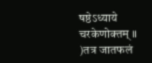षष्ठेऽध्याये चरकेणोक्तम् ॥
)तत्र जातफलं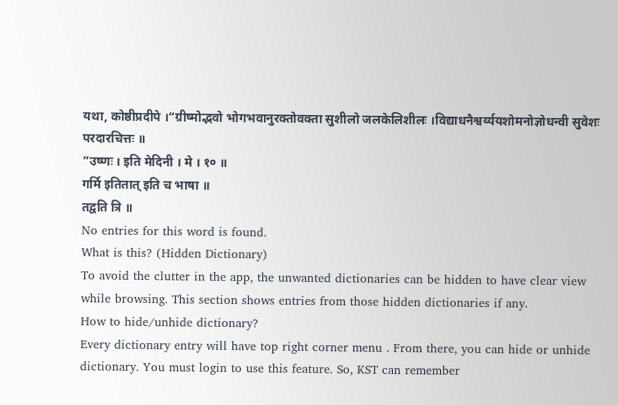यथा, कोष्ठीप्रदीपे ।“ग्रीष्मोद्भवो भोगभवानुरक्तोवक्ता सुशीलो जलकेलिशीलः ।विद्याधनैश्वर्य्ययशोमनोज्ञोधन्वी सुवेशः परदारचित्तः ॥
”उष्णः । इति मेदिनी । मे । १० ॥
गर्मि इतितात् इति च भाषा ॥
तद्वति त्रि ॥
No entries for this word is found.
What is this? (Hidden Dictionary)
To avoid the clutter in the app, the unwanted dictionaries can be hidden to have clear view while browsing. This section shows entries from those hidden dictionaries if any.
How to hide/unhide dictionary?
Every dictionary entry will have top right corner menu . From there, you can hide or unhide dictionary. You must login to use this feature. So, KST can remember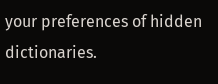your preferences of hidden dictionaries.